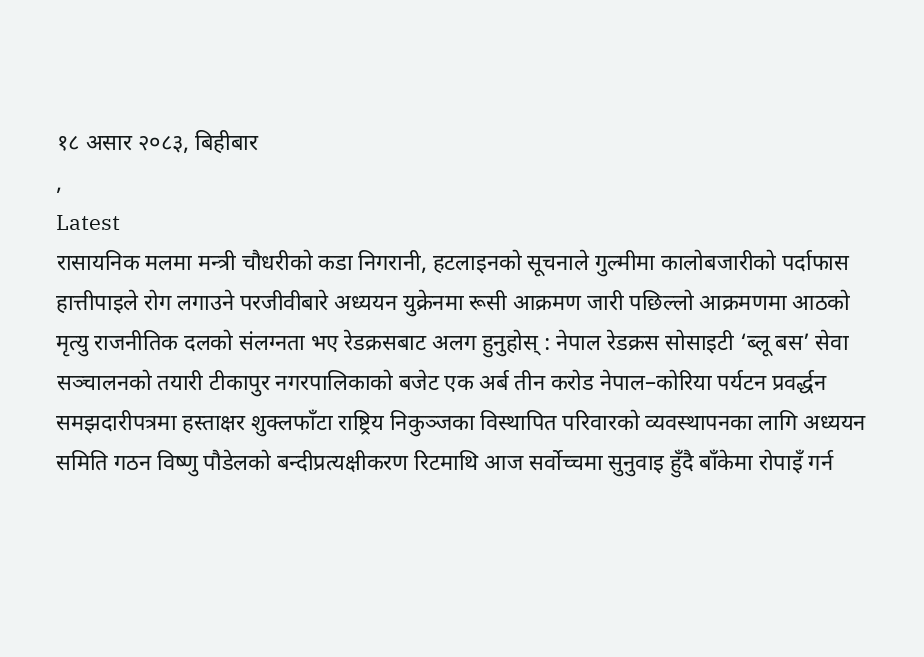१८ असार २०८३, बिहीबार
,
Latest
रासायनिक मलमा मन्त्री चौधरीको कडा निगरानी, हटलाइनको सूचनाले गुल्मीमा कालोबजारीको पर्दाफास हात्तीपाइले रोग लगाउने परजीवीबारे अध्ययन युक्रेनमा रूसी आक्रमण जारी पछिल्लो आक्रमणमा आठको मृत्यु राजनीतिक दलको संलग्नता भए रेडक्रसबाट अलग हुनुहोस् : नेपाल रेडक्रस सोसाइटी ‘ब्लू बस’ सेवा सञ्चालनको तयारी टीकापुर नगरपालिकाको बजेट एक अर्ब तीन करोड नेपाल–कोरिया पर्यटन प्रवर्द्धन समझदारीपत्रमा हस्ताक्षर शुक्लफाँटा राष्ट्रिय निकुञ्जका विस्थापित परिवारको व्यवस्थापनका लागि अध्ययन समिति गठन विष्णु पौडेलको बन्दीप्रत्यक्षीकरण रिटमाथि आज सर्वोच्चमा सुनुवाइ हुँदै बाँकेमा रोपाइँ गर्न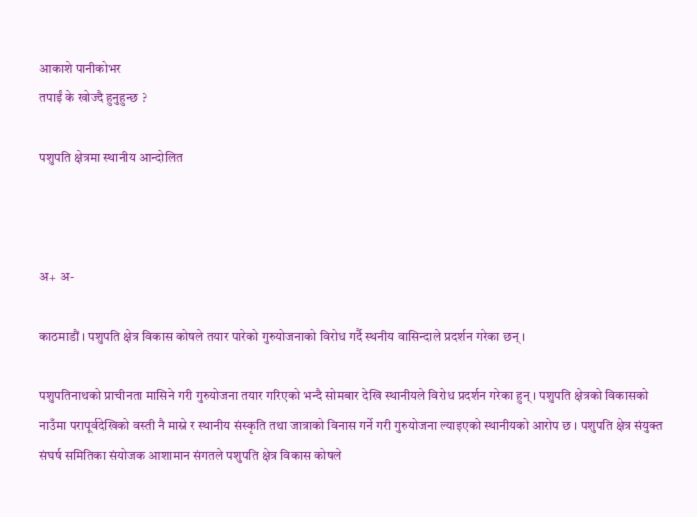आकाशे पानीकोभर
तपाईं के खोज्दै हुनुहुन्छ ?

पशुपति क्षेत्रमा स्थानीय आन्दोलित



अ+ अ-

काठमाडौं । पशुपति क्षेत्र विकास कोषले तयार पारेको गुरुयोजनाको विरोध गर्दै स्थनीय वासिन्दाले प्रदर्शन गरेका छन् ।

पशुपतिनाथको प्राचीनता मासिने गरी गुरुयोजना तयार गरिएको भन्दै सोमबार देखि स्थानीयले विरोध प्रदर्शन गरेका हुन् । पशुपति क्षेत्रको विकासको नाउँमा परापूर्वदेखिको वस्ती नै मास्ने र स्थानीय संस्कृति तथा जात्राको विनास गर्ने गरी गुरुयोजना ल्याइएको स्थानीयको आरोप छ । पशुपति क्षेत्र संयुक्त संघर्ष समितिका संयोजक आशामान संगतले पशुपति क्षेत्र विकास कोषले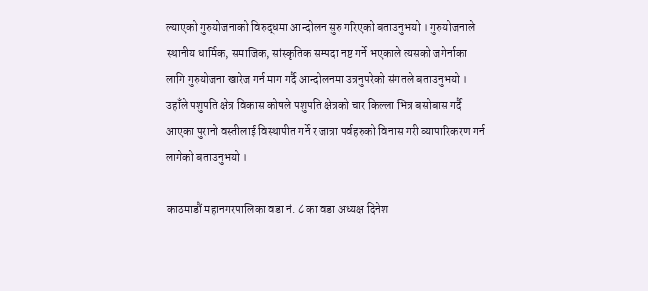ल्याएको गुरुयोजनाको विरुद्धमा आन्दोलन सुरु गरिएको बताउनुभयो । गुरुयोजनाले स्थानीय धार्मिक, समाजिक, सांस्कृतिक सम्पदा नष्ट गर्ने भएकाले त्यसको जगेर्नाका लागि गुरुयोजना खारेज गर्न माग गर्दै आन्दोलनमा उत्रनुपरेको संगतले बताउनुभयो । उहाँले पशुपति क्षेत्र विकास कोषले पशुपति क्षेत्रको चार किल्ला भित्र बसोबास गर्दै आएका पुरानो वस्तीलाई विस्थापीत गर्ने र जात्रा पर्वहरुको विनास गरी व्यापारिकरण गर्न लागेको बताउनुभयो ।

काठमाडौं महानगरपालिका वडा नं. ८ का वडा अध्यक्ष दिनेश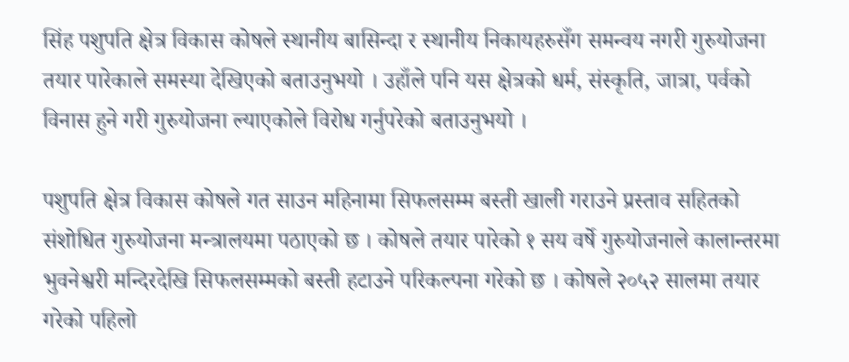सिंह पशुपति क्षेत्र विकास कोषले स्थानीय बासिन्दा र स्थानीय निकायहरुसँग समन्वय नगरी गुरुयोजना तयार पारेकाले समस्या देखिएको बताउनुभयो । उहाँले पनि यस क्षेत्रको धर्म, संस्कृति, जात्रा, पर्वको विनास हुने गरी गुरुयोजना ल्याएकोले विरोध गर्नुपरेको बताउनुभयो ।

पशुपति क्षेत्र विकास कोषले गत साउन महिनामा सिफलसम्म बस्ती खाली गराउने प्रस्ताव सहितको संशोधित गुरुयोजना मन्त्रालयमा पठाएको छ । कोषले तयार पारेको १ सय वर्षे गुरुयोजनाले कालान्तरमा भुवनेश्वरी मन्दिरदेखि सिफलसम्मको बस्ती हटाउने परिकल्पना गरेको छ । कोषले २०५२ सालमा तयार गरेको पहिलो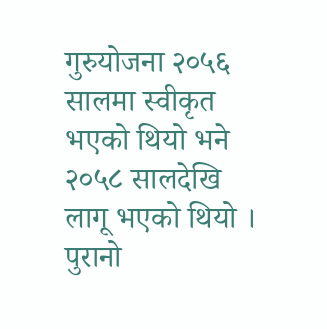गुरुयोजना २०५६ सालमा स्वीकृत भएको थियो भने २०५८ सालदेखि लागू भएको थियो । पुरानो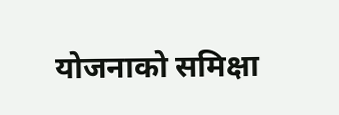योजनाको समिक्षा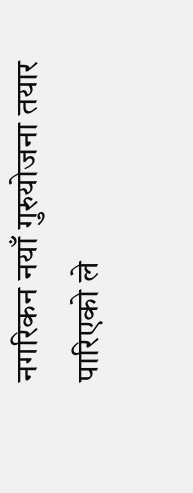नगरिकन नयाँ गुरुयोजना तयार पारिएको ले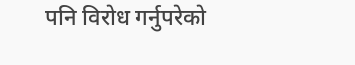पनि विरोध गर्नुपरेको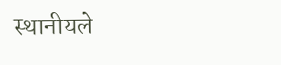स्थानीयले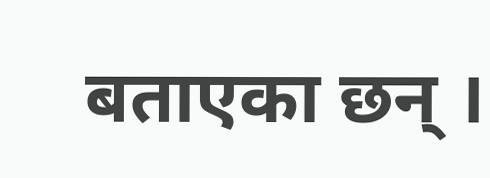बताएका छन् ।